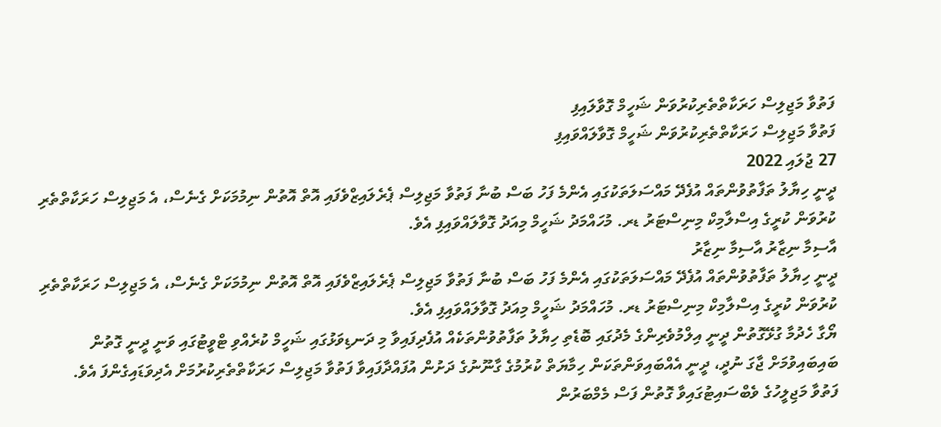ފަތުވާ މަޖިލިސް ހަރަކާތްތެރިކުރުވަން ޝަހީމް ގޮވާލައިފި
ފަތުވާ މަޖިލިސް ހަރަކާތްތެރިކުރުވަން ޝަހީމް ގޮވާލައްވައިފި
27 ޖުލައި 2022
ދީނީ ހިޔާލު ތަފާތުވުންތައް އުފެދޭ މައްސަލަތަކުގައި އެންމެ ފަހު ބަސް ބުނާ ފަތުވާ މަޖިލިސް ޕެރެލައިޒްވެފައި އޮތް އޮތުން ނިމުމަކަށް ގެނެސް، އެ މަޖިލިސް ހަރަކާތްތެރި ކުރުވަން ކުރީގެ އިސްލާމިކް މިނިސްޓަރު ޑރ. މުހައްމަދު ޝަހީމް މިއަދު ގޮވާލައްވައިފި އެވެ.
އާސިމާ ނިޒާރު އާސިމާ ނިޒާރު
ދީނީ ހިޔާލު ތަފާތުވުންތައް އުފެދޭ މައްސަލަތަކުގައި އެންމެ ފަހު ބަސް ބުނާ ފަތުވާ މަޖިލިސް ޕެރެލައިޒްވެފައި އޮތް އޮތުން ނިމުމަކަށް ގެނެސް، އެ މަޖިލިސް ހަރަކާތްތެރި ކުރުވަން ކުރީގެ އިސްލާމިކް މިނިސްޓަރު ޑރ. މުހައްމަދު ޝަހީމް މިއަދު ގޮވާލައްވައިފި އެވެ.
ޔޯގާ ހެދުމާ ގުޅޭގޮތުން ދީނީ އިލްމުވެރިންގެ މެދުގައި ބޮޑެތި ހިޔާލު ތަފާތުވުންތަކެއް އުފެދިފައިވާ މި ދަނޑިވަޅުގައި ޝަހީމް ކުރެއްވި ޓްވީޓުގައި ވަނީ ދީނީ ގޮތުން ބައިބައިވުމަށް ޖާގަ ނުދީ، ދީނީ އެއްބައިވަންތަކަން ހިމާޔަތް ކުރުމުގެ ގާނޫނުގެ ދަށުން އުފައްދާފައިވާ ފަތުވާ މަޖިލިސް ހަރަކާތްތެރިކުރުމަށް އެދިވަޑައިގެންފަ އެވެ.
ފަތުވާ މަޖިލީހުގެ ވެބްސައިޓުގައިވާ ގޮތުން ފަސް މެމްބަރުން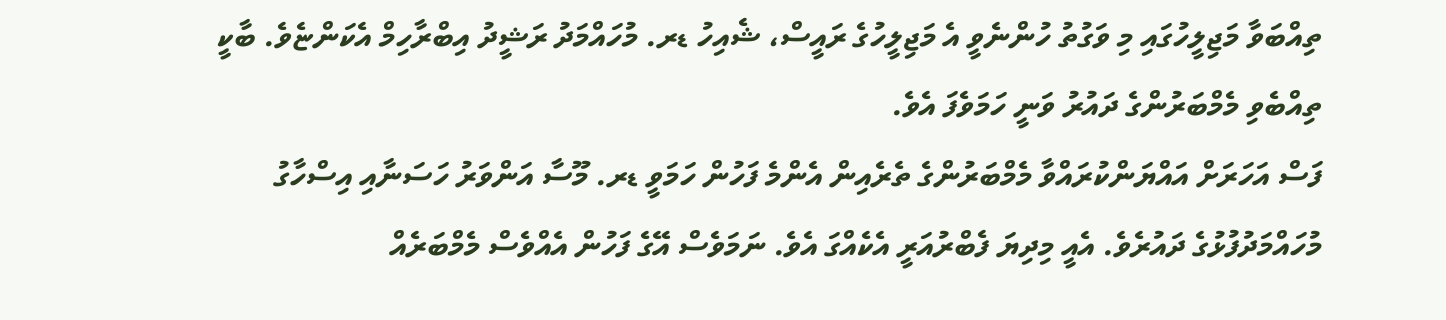ތިއްބަވާ މަޖިލީހުގައި މި ވަގުތު ހުންނެވީ އެ މަޖިލީހުގެ ރައީސް، ޝެއިހު ޑރ. މުހައްމަދު ރަޝީދު އިބްރާހިމް އެކަންޏެވެ. ބާކީ ތިއްބެވި މެމްބަރުންގެ ދައުރު ވަނީ ހަމަވެފަ އެވެ.
ފަސް އަހަރަށް އައްޔަންކުރައްވާ މެމްބަރުންގެ ތެރެއިން އެންމެ ފަހުން ހަމަވީ ޑރ. މޫސާ އަންވަރު ހަސަނާއި އިސްހާގު މުހައްމަދުފުޅުގެ ދައުރެވެ. އެއީ މިދިޔަ ފެބްރުއަރީ އެކެއްގަ އެވެ. ނަމަވެސް އޭގެ ފަހުން އެއްވެސް މެމްބަރެއް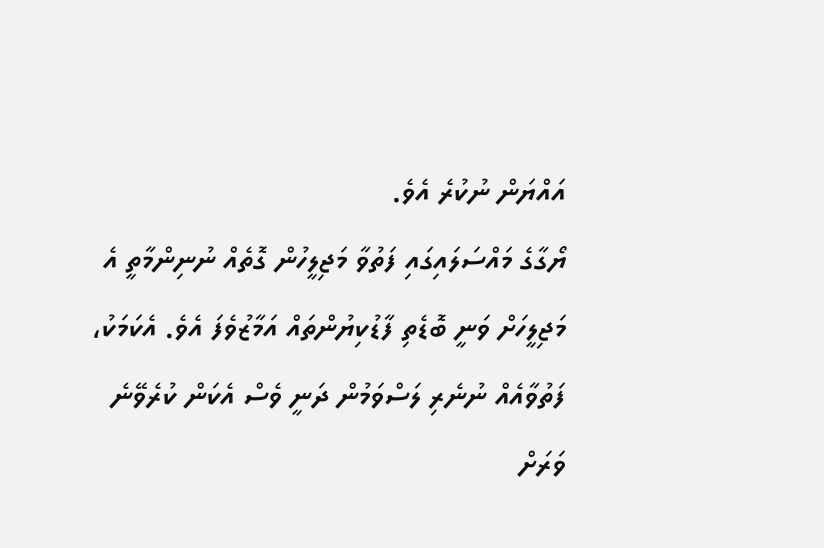އައްޔަން ނުކުރެ އެވެ.
ޔޯގާގެ މައްސަލައިގައި ފަތުވާ މަޖިލީހުން ގޮތެއް ނުނިންމާތީ އެ މަޖިލީހަށް ވަނީ ބޮޑެތި ފާޑުކިޔުންތައް އަމާޒުވެފަ އެވެ. އެކަމަކު، ފަތުވާއެއް ނުނެރި ލަސްވަމުން ދަނީ ވެސް އެކަން ކުރެވޭނެ ވަރަށް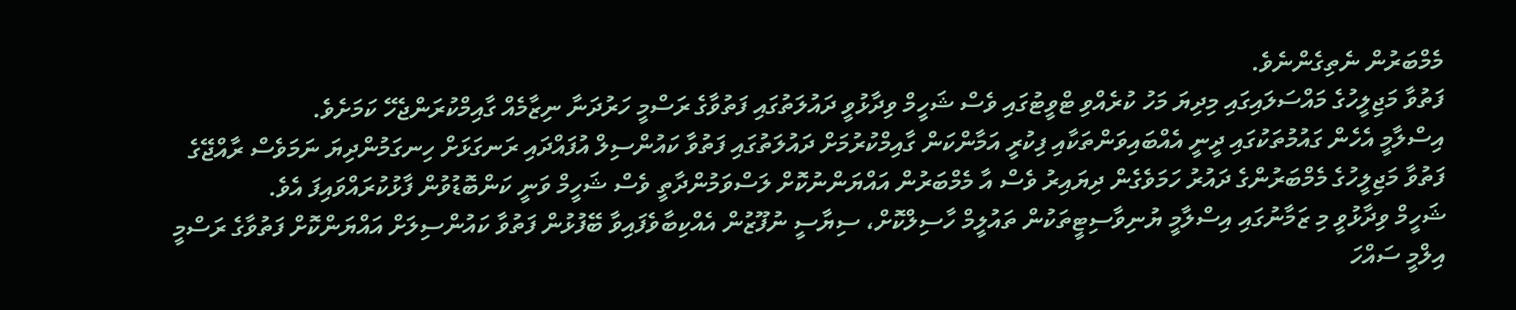މެމްބަރުން ނެތިގެންނެވެ.
ފަތުވާ މަޖިލީހުގެ މައްސަލައިގައި މިދިޔަ މަހު ކުރެއްވި ޓްވީޓުގައި ވެސް ޝަހީމް ވިދާޅުވީ ދައުލަތުގައި ފަތުވާގެ ރަސްމީ ހަރުދަނާ ނިޒާމެއް ގާއިމްކުރަންޖެހޭ ކަމަށެވެ.
އިސްލާމީ އެހެން ގައުމުތަކުގައި ދީނީ އެއްބައިވަންތަކާއި ފިކުރީ އަމާންކަން ގާއިމްކުރުމަށް ދައުލަތުގައި ފަތުވާ ކައުންސިލް އުފައްދައި ރަނގަޅަށް ހިނގަމުންދިޔަ ނަމަވެސް ރާއްޖޭގެ ފަތުވާ މަޖިލީހުގެ މެމްބަރުންގެ ދައުރު ހަމަވެގެން ދިޔައިރު ވެސް އާ މެމްބަރުން އައްޔަންނުކޮށް ލަސްވަމުންދާތީ ވެސް ޝަހީމް ވަނީ ކަންބޮޑުވުން ފާޅުކުރައްވައިފަ އެވެ.
ޝަހީމް ވިދާޅުވީ މި ޒަމާނުގައި އިސްލާމީ ޔުނިވާސިޓީތަކުން ތައުލީމް ހާސިލްކޮށް، ސިޔާސީ ނުފޫޒުން އެއްކިބާވެފައިވާ ބޭފުޅުން ފަތުވާ ކައުންސިލަށް އައްޔަންކޮށް ފަތުވާގެ ރަސްމީ އިލްމީ ސައްހަ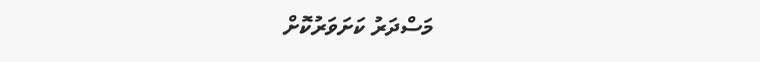މަސްދަރު ކަށަވަރުކޮށް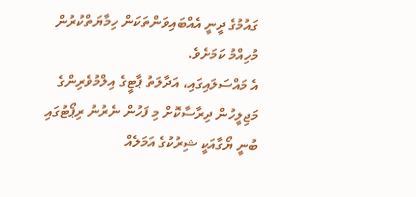ގައުމުގެ ދީނީ އެއްބައިވަންތަކަން ހިމާޔަތްކުރުން މުހިއްމު ކަމަށެވެ.
އެ މައްސަލައިގައި، އަދާލަތު ޕާޓީގެ އިލްމުވެރިންގެ މަޖިލީހުން ދިރާސާކޮށް މި ފަހުން ނެރުނު ރިޕޯޓުގައި ބުނީ ޔޯގާއަކީ ޝިރުކުގެ އަމަލެއް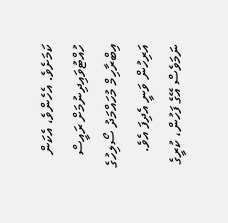ކަމަށެވެ. އެހެންވެ، އެކަން ހުއްޓުވައިދިނުމަށް ރައީސް އިބްރާހިމް މުހައްމަދު ސޯލިހުގެ އަރިހުން ވަނީ އެދިފަ އެވެ.
ނަމަވެސް އޭގެ ފަހުން، ކުރީގެ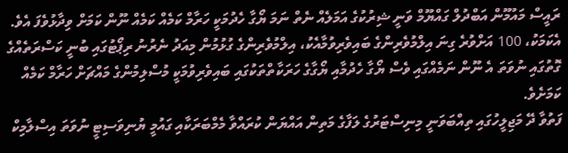ރައީސް މައުމޫން އަބްދުލް ގައްޔޫމް ވަނީ ޝިރުކުގެ އަމަލެއް ނެތް ނަމަ ޔޯގާ ހެދުމަކީ ހަރާމް ކަމެއް ކަމެއް ނޫން ކަމަށް ވިދާޅުވެފަ އެވެ. އެކަމަކު، 100 އަށްވުރެ ގިނަ އިލްމުވެރިންގެ ބައިވެރިވުމާއެކު، އިލްމުވެރިންގެ ގުޅުމުން މިއަދު ނެރުނު ރިޕޯޓުގައި ބުނީ ކަސްރަތެއްގެ ގޮތުގައި ނުވަތަ އެ ނޫން ނަމެއްގައި ވެސް ޔޯގާ ހެދުމާއި ޔޯގާގެ ހަރަކާތްތަކުގައި ބައިވެރިވުމަކީ މުސްލިމުންގެ މައްޗަށް ހަރާމް ކަމެއް ކަމަށެވެ.
ފަތުވާ ދޭ މަޖިލީހުގައި ތިއްބަވަނީ މިނިސްޓަރުގެ ލަފާގެ މަތިން އައްޔަން ކުރައްވާ މެމްބަރަކާއި ގައުމީ ޔުނިވަސިޓީ ނުވަތަ އިސްލާމިކް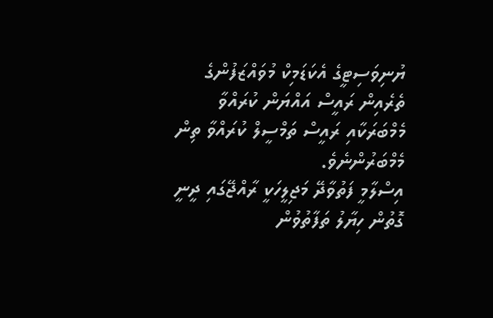ޔުނިވަސިޓީގެ އެކަޑަމިކް މުވައްޒަފުންގެ ތެރެއިން ރައީސް އައްޔަން ކުރައްވާ މެމްބަރަކާއި ރައީސް ތަމްސީލް ކުރައްވާ ތިން މެމްބަރުންނެވެ.
އިސްލާމީ ފަތުވާދޭ މަޖިލީހަކީ ރާއްޖޭގައި ދީނީ ގޮތުން ހިޔާލު ތަފާތުވުން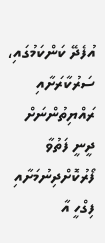އުފެދޭ ކަންކަމުގައި، ސަރުކާރަށާއި ރައްޔިތުންނަށް ދީނީ ފަތުވާ ފޯރުކޮށްދިނުމަށާއި ފިގްހީ އާ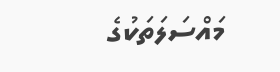މައްސަލަތަކުގެ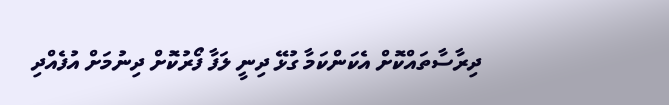ދިރާސާތައްކޮށް އެކަންކަމާ ގުޅޭ ދިނީ ލަފާ ފޯރުކޮށް ދިނުމަށް އުފެއްދި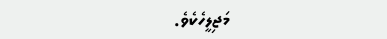މަޖިލީހެކެވެ.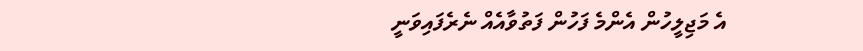އެ މަޖިލީހުން އެންމެ ފަހުން ފަތުވާއެއް ނެރެފައިވަނީ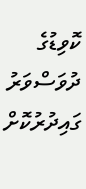ކޮވިޑުގެ ދުވަސްވަރު ގައިދުރުކޮށް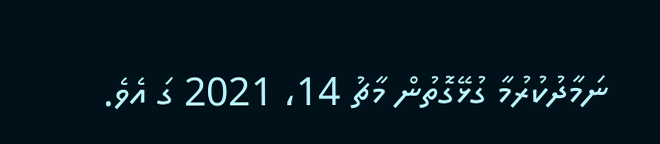ނަމާދުކުރުމާ ގުޅޭގޮތުން މާޗު 14، 2021 ގަ އެވެ.